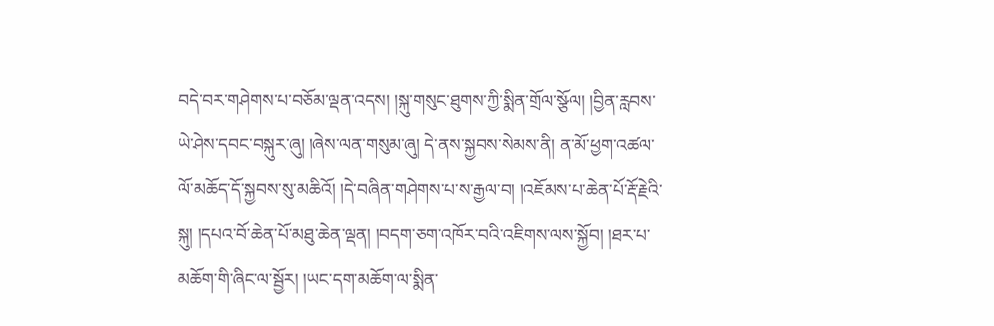བདེ་བར་གཤེགས་པ་བཅོམ་ལྡན་འདས། །སྐུ་གསུང་ཐུགས་ཀྱི་སྨིན་གྲོལ་སྩོལ། །བྱིན་རླབས་ཡེ་ཤེས་དབང་བསྐུར་ཞུ། །ཞེས་ལན་གསུམ་ཞུ། དེ་ནས་སྐྱབས་སེམས་ནི། ན་མོ་ཕྱག་འཚལ་ལོ་མཆོད་དོ་སྐྱབས་སུ་མཆིའོ། །དེ་བཞིན་གཤེགས་པ་ས་རྒྱལ་བ། །འཇོམས་པ་ཆེན་པོ་རྡོ་རྗེའི་སྐུ། །དཔའ་བོ་ཆེན་པོ་མཐུ་ཆེན་ལྡན། །བདག་ཅག་འཁོར་བའི་འཇིགས་ལས་སྐྱོབ། །ཐར་པ་མཆོག་གི་ཞིང་ལ་སྦྱོར། །ཡང་དག་མཆོག་ལ་སྨིན་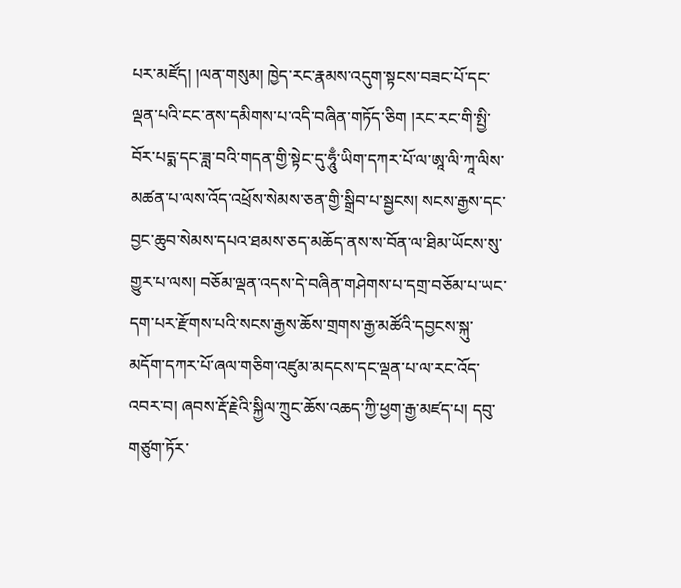པར་མཛོད། །ལན་གསུམ། ཁྱེད་རང་རྣམས་འདུག་སྟངས་བཟང་པོ་དང་ལྡན་པའི་ངང་ནས་དམིགས་པ་འདི་བཞིན་གཏོད་ཅིག །རང་རང་གི་སྤྱི་བོར་པདྨ་དང་ཟླ་བའི་གདན་གྱི་སྟེང་དུ་ཧཱུྃ་ཡིག་དཀར་པོ་ལ་ཨཱ་ལི་ཀཱ་ལིས་མཚན་པ་ལས་འོད་འཕྲོས་སེམས་ཅན་གྱི་སྒྲིབ་པ་སྦྱངས། སངས་རྒྱས་དང་བྱང་ཆུབ་སེམས་དཔའ་ཐམས་ཅད་མཆོད་ནས་ས་བོན་ལ་ཐིམ་ཡོངས་སུ་གྱུར་པ་ལས། བཅོམ་ལྡན་འདས་དེ་བཞིན་གཤེགས་པ་དགྲ་བཅོམ་པ་ཡང་དག་པར་རྫོགས་པའི་སངས་རྒྱས་ཆོས་གྲགས་རྒྱ་མཚོའི་དབྱངས་སྐུ་མདོག་དཀར་པོ་ཞལ་གཅིག་འཛུམ་མདངས་དང་ལྡན་པ་ལ་རང་འོད་འབར་བ། ཞབས་རྡོ་རྗེའི་སྐྱིལ་ཀྲུང་ཆོས་འཆད་ཀྱི་ཕྱག་རྒྱ་མཛད་པ། དབུ་གཙུག་ཏོར་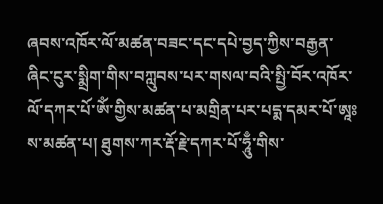ཞབས་འཁོར་ལོ་མཚན་བཟང་དང་དཔེ་བྱད་ཀྱིས་བརྒྱན་ཞིང་ངུར་སྨྲིག་གིས་བཀླུབས་པར་གསལ་བའི་སྤྱི་བོར་འཁོར་ལོ་དཀར་པོ་ཨོཾ་གྱིས་མཚན་པ་མགྲིན་པར་པདྨ་དམར་པོ་ཨཱཿས་མཚན་པ། ཐུགས་ཀར་རྡོ་རྗེ་དཀར་པོ་ཧཱུྃ་གིས་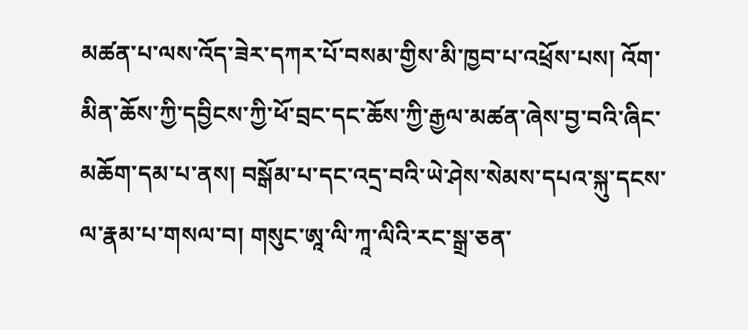མཚན་པ་ལས་འོད་ཟེར་དཀར་པོ་བསམ་གྱིས་མི་ཁྱབ་པ་འཕྲོས་པས། འོག་མིན་ཆོས་ཀྱི་དབྱིངས་ཀྱི་ཕོ་བྲང་དང་ཆོས་ཀྱི་རྒྱལ་མཚན་ཞེས་བྱ་བའི་ཞིང་མཆོག་དམ་པ་ནས། བསྒོམ་པ་དང་འདྲ་བའི་ཡེ་ཤེས་སེམས་དཔའ་སྐུ་དངས་ལ་རྣམ་པ་གསལ་བ། གསུང་ཨཱ་ལི་ཀཱ་ལིའི་རང་སྒྲ་ཅན་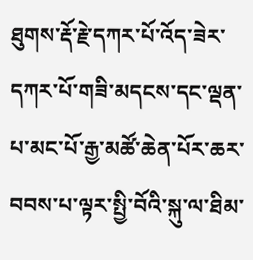ཐུགས་རྡོ་རྗེ་དཀར་པོ་འོད་ཟེར་དཀར་པོ་གཟི་མདངས་དང་ལྡན་པ་མང་པོ་རྒྱ་མཚོ་ཆེན་པོར་ཆར་བབས་པ་ལྟར་སྤྱི་བོའི་སྐུ་ལ་ཐིམ་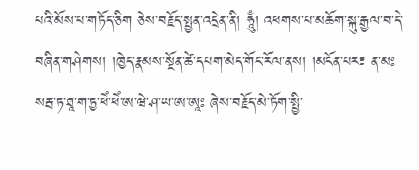པའི་མོས་པ་གཏོད་ཅིག ཅེས་བརྗོད་སྤྱན་འདྲེན་ནི། ཧཱུྃ། འཕགས་པ་མཆོག་སྐུ་རྒྱལ་བ་དེ་བཞིན་གཤེགས། །ཁྱེད་རྣམས་སྔོན་ཚེ་དཔག་མེད་གོང་རོལ་ནས། །མངོན་པར༴ ན་མཿསརྦ་ཏ་ཐཱ་ག་ཏྱ་ཕེཾ་ཕེཾ་ཨ་ཝེ་ཤ་ཡ་ཨ་ཨཱཿ ཞེས་བརྗོད་མེ་ཏོག་སྤྱི་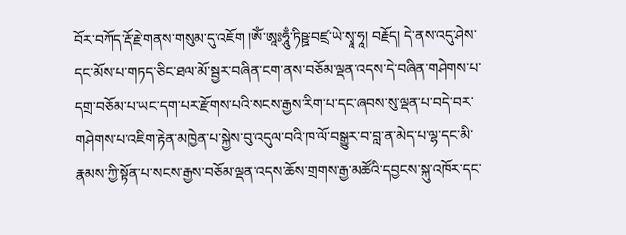བོར་བཀོད་རྡོ་རྗེ་གནས་གསུམ་དུ་འཇོག །ཨོཾ་ཨཱཿཧཱུྃ་ཏིཥྛ་བཛྲ་ཡེ་སྭཱ་ཧཱ། བརྗོད། དེ་ནས་འདུ་ཤེས་དང་མོས་པ་གཏད་ཅིང་ཐལ་མོ་སྦྱར་བཞིན་ངག་ནས་བཅོམ་ལྡན་འདས་དེ་བཞིན་གཤེགས་པ་དགྲ་བཅོམ་པ་ཡང་དག་པར་རྫོགས་པའི་སངས་རྒྱས་རིག་པ་དང་ཞབས་སུ་ལྡན་པ་བདེ་བར་གཤེགས་པ་འཇིག་རྟེན་མཁྱེན་པ་སྐྱེས་བུ་འདུལ་བའི་ཁ་ལོ་བསྒྱུར་བ་བླ་ན་མེད་པ་ལྷ་དང་མི་རྣམས་ཀྱི་སྟོན་པ་སངས་རྒྱས་བཅོམ་ལྡན་འདས་ཆོས་གྲགས་རྒྱ་མཚོའི་དབྱངས་སྐུ་འཁོར་དང་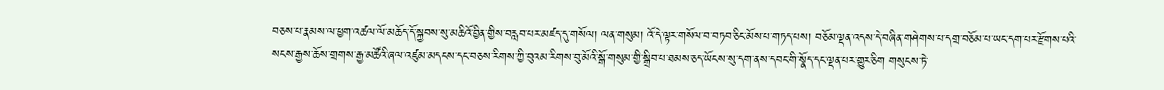བཅས་པ་རྣམས་ལ་ཕྱག་འཚལ་ལོ་མཆོད་དོ་སྐྱབས་སུ་མཆིའོ་བྱིན་གྱིས་བརླབ་པར་མཛད་དུ་གསོལ། ལན་གསུམ། འོ་དེ་ལྟར་གསོལ་བ་བཏབ་ཅིང་མོས་པ་གཏད་པས། བཅོམ་ལྡན་འདས་དེ་བཞིན་གཤེགས་པ་དགྲ་བཅོམ་པ་ཡང་དག་པར་རྫོགས་པའི་སངས་རྒྱས་ཆོས་གྲགས་རྒྱ་མཚོའི་ཞལ་འཛུམ་མདངས་དང་བཅས་རིགས་ཀྱི་བུའམ་རིགས་བུ་མོའི་སྒོ་གསུམ་གྱི་སྒྲིབ་པ་ཐམས་ཅད་ཡོངས་སུ་དག་ནས་དབང་གི་སྣོད་དང་ལྡན་པར་གྱུར་ཅིག གསུངས་ཏེ་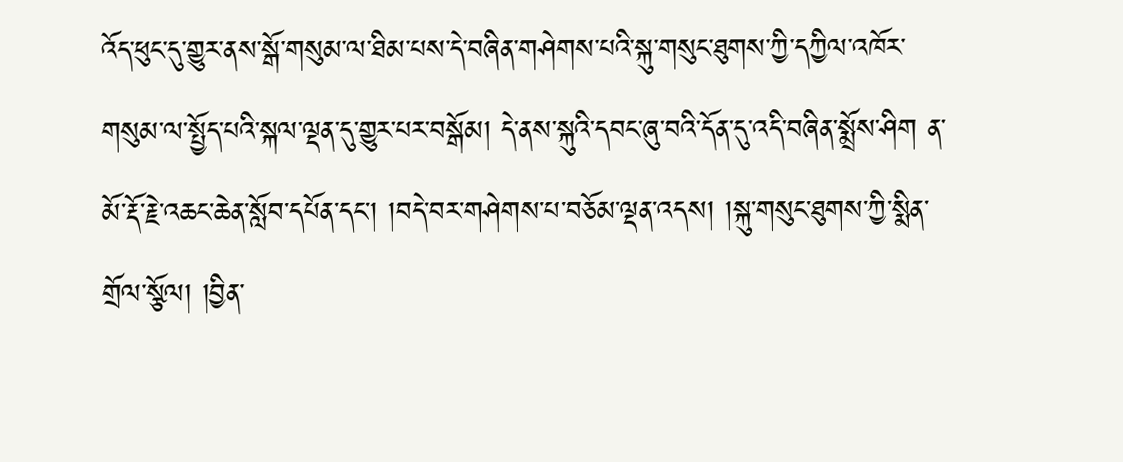འོད་ཕུང་དུ་གྱུར་ནས་སྒོ་གསུམ་ལ་ཐིམ་པས་དེ་བཞིན་གཤེགས་པའི་སྐུ་གསུང་ཐུགས་ཀྱི་དཀྱིལ་འཁོར་གསུམ་ལ་སྤྱོད་པའི་སྐལ་ལྡན་དུ་གྱུར་པར་བསྒོམ། དེ་ནས་སྐུའི་དབང་ཞུ་བའི་དོན་དུ་འདི་བཞིན་སྨྲོས་ཤིག ན་མོ་རྡོ་རྗེ་འཆང་ཆེན་སློབ་དཔོན་དང་། །བདེ་བར་གཤེགས་པ་བཅོམ་ལྡན་འདས། །སྐུ་གསུང་ཐུགས་ཀྱི་སྨིན་གྲོལ་སྩོལ། །བྱིན་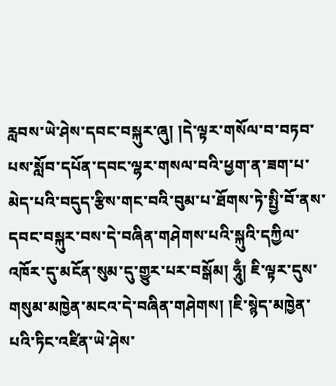རླབས་ཡེ་ཤེས་དབང་བསྐུར་ཞུ། །དེ་ལྟར་གསོལ་བ་བཏབ་པས་སློབ་དཔོན་དབང་ལྷར་གསལ་བའི་ཕྱག་ན་ཟག་པ་མེད་པའི་བདུད་རྩིས་གང་བའི་བུམ་པ་ཐོགས་ཏེ་སྤྱི་བོ་ནས་དབང་བསྐུར་བས་དེ་བཞིན་གཤེགས་པའི་སྐུའི་དཀྱིལ་འཁོར་དུ་མངོན་སུམ་དུ་གྱུར་པར་བསྒོམ། ཧཱུྃ། ཇི་ལྟར་དུས་གསུམ་མཁྱེན་མངའ་དེ་བཞིན་གཤེགས། །ཇི་སྙེད་མཁྱེན་པའི་ཏིང་འཛིན་ཡེ་ཤེས་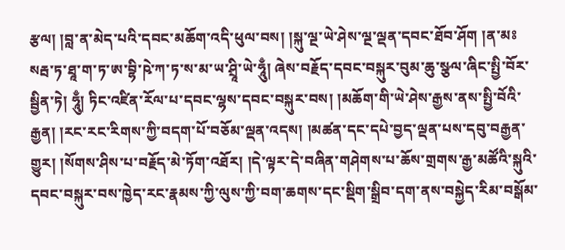རྩལ། །བླ་ན་མེད་པའི་དབང་མཆོག་འདི་ཕུལ་བས། །སྐུ་ལྔ་ཡེ་ཤེས་ལྔ་ལྡན་དབང་ཐོབ་ཤོག །ན་མཿསརྦ་ཏ་ཐཱ་ག་ཏ་ཨ་བྷི་ཥེ་ཀ་ཏ་ས་མ་ཡ་ཤྲཱི་ཡེ་ཧཱུྃ། ཞེས་བརྗོད་དབང་བསྐུར་བུམ་ཆུ་སྩལ་ཞིང་སྤྱི་བོར་སྦྱིན་ཏེ། ཧཱུྃ། ཏིང་འཛིན་རོལ་པ་དབང་ལྷས་དབང་བསྐུར་བས། །མཆོག་གི་ཡེ་ཤེས་རྒྱས་ནས་སྤྱི་བོའི་རྒྱན། །རང་རང་རིགས་ཀྱི་བདག་པོ་བཅོམ་ལྡན་འདས། །མཚན་དང་དཔེ་བྱད་ལྡན་པས་དབུ་བརྒྱན་གྱུར། །སོགས་ཤིས་པ་བརྗོད་མེ་ཏོག་འཐོར། །དེ་ལྟར་དེ་བཞིན་གཤེགས་པ་ཆོས་གྲགས་རྒྱ་མཚོའི་སྐུའི་དབང་བསྐུར་བས་ཁྱེད་རང་རྣམས་ཀྱི་ལུས་ཀྱི་བག་ཆགས་དང་སྡིག་སྒྲིབ་དག་ནས་བསྐྱེད་རིམ་བསྒོམ་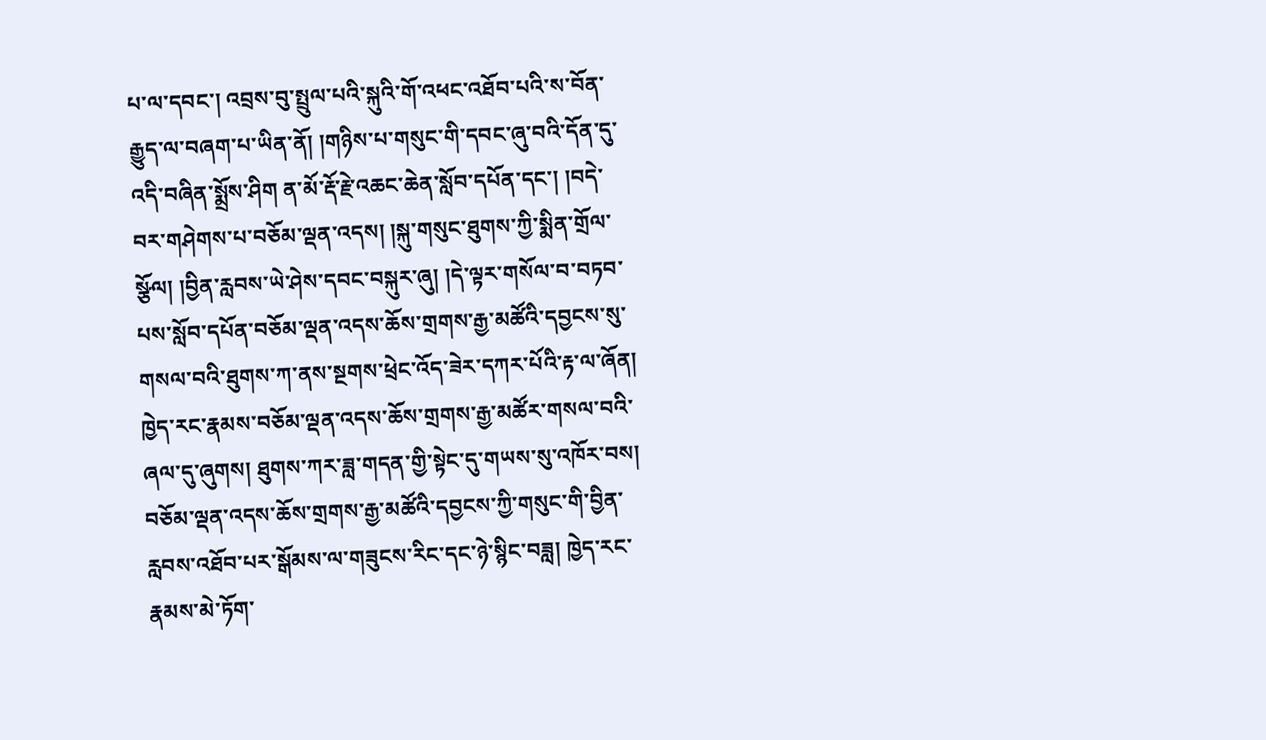པ་ལ་དབང་། འབྲས་བུ་སྤྲུལ་པའི་སྐུའི་གོ་འཕང་འཐོབ་པའི་ས་བོན་རྒྱུད་ལ་བཞག་པ་ཡིན་ནོ། །གཉིས་པ་གསུང་གི་དབང་ཞུ་བའི་དོན་དུ་འདི་བཞིན་སྨྲོས་ཤིག ན་མོ་རྡོ་རྗེ་འཆང་ཆེན་སློབ་དཔོན་དང་། །བདེ་བར་གཤེགས་པ་བཅོམ་ལྡན་འདས། །སྐུ་གསུང་ཐུགས་ཀྱི་སྨིན་གྲོལ་སྩོལ། །བྱིན་རླབས་ཡེ་ཤེས་དབང་བསྐུར་ཞུ། །དེ་ལྟར་གསོལ་བ་བཏབ་པས་སློབ་དཔོན་བཅོམ་ལྡན་འདས་ཆོས་གྲགས་རྒྱ་མཚོའི་དབྱངས་སུ་གསལ་བའི་ཐུགས་ཀ་ནས་སྔགས་ཕྲེང་འོད་ཟེར་དཀར་པོའི་རྟ་ལ་ཞོན། ཁྱེད་རང་རྣམས་བཅོམ་ལྡན་འདས་ཆོས་གྲགས་རྒྱ་མཚོར་གསལ་བའི་ཞལ་དུ་ཞུགས། ཐུགས་ཀར་ཟླ་གདན་གྱི་སྟེང་དུ་གཡས་སུ་འཁོར་བས། བཅོམ་ལྡན་འདས་ཆོས་གྲགས་རྒྱ་མཚོའི་དབྱངས་ཀྱི་གསུང་གི་བྱིན་རླབས་འཐོབ་པར་སྒོམས་ལ་གཟུངས་རིང་དང་ཉེ་སྙིང་བཟླ། ཁྱེད་རང་རྣམས་མེ་ཏོག་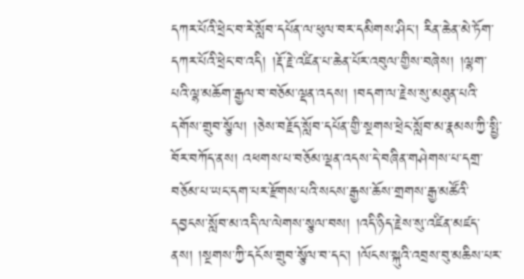དཀར་པོའི་ཕྲེང་བ་རེ་སློབ་དཔོན་ལ་ཕུལ་བར་དམིགས་ཤིང་། རིན་ཆེན་མེ་ཏོག་དཀར་པོའི་ཕྲེང་བ་འདི། །རྡོ་རྗེ་འཛིན་པ་ཆེན་པོར་འབུལ་གྱིས་བཞེས། །ལྷག་པའི་ལྷ་མཆོག་རྒྱལ་བ་བཅོམ་ལྡན་འདས། །བདག་ལ་རྗེས་སུ་མཐུན་པའི་དགོས་གྲུབ་སྩོལ། །ཅེས་བརྗོད་སློབ་དཔོན་གྱི་སྔགས་ཕྲེང་སློབ་མ་རྣམས་ཀྱི་སྤྱི་བོར་བཀོད་ནས། འཕགས་པ་བཅོམ་ལྡན་འདས་དེ་བཞིན་གཤེགས་པ་དགྲ་བཅོམ་པ་ཡང་དག་པར་རྫོགས་པའི་སངས་རྒྱས་ཆོས་གྲགས་རྒྱ་མཚོའི་དབྱངས་སློབ་མ་འདི་ལ་ལེགས་སྩལ་བས། །འདི་ཉིད་རྗེས་སུ་འཛིན་མཛད་ནས། །སྔགས་ཀྱི་དངོས་གྲུབ་སྩོལ་བ་དང་། །ལོངས་སྐུའི་འབྲས་བུ་མཆིས་པར་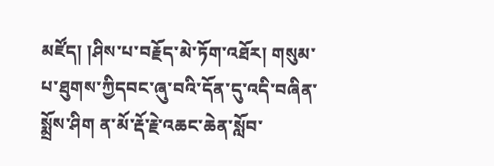མཛོད། །ཤིས་པ་བརྗོད་མེ་ཏོག་འཐོར། གསུམ་པ་ཐུགས་ཀྱིདབང་ཞུ་བའི་དོན་དུ་འདི་བཞིན་སྨྲོས་ཤིག ན་མོ་རྡོ་རྗེ་འཆང་ཆེན་སློབ་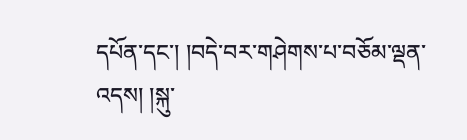དཔོན་དང་། །བདེ་བར་གཤེགས་པ་བཅོམ་ལྡན་འདས། །སྐུ་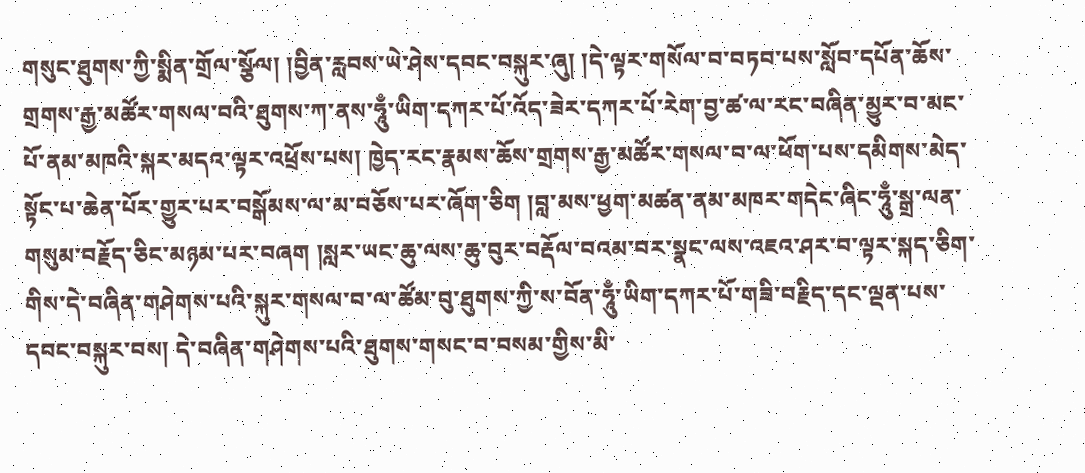གསུང་ཐུགས་ཀྱི་སྨིན་གྲོལ་སྩོལ། །བྱིན་རླབས་ཡེ་ཤེས་དབང་བསྐུར་ཞུ། །དེ་ལྟར་གསོལ་བ་བཏབ་པས་སློབ་དཔོན་ཆོས་གྲགས་རྒྱ་མཚོར་གསལ་བའི་ཐུགས་ཀ་ནས་ཧཱུྃ་ཡིག་དཀར་པོ་འོད་ཟེར་དཀར་པོ་རེག་བྱ་ཚ་ལ་རང་བཞིན་མྱུར་བ་མང་པོ་ནམ་མཁའི་སྐར་མདའ་ལྟར་འཕྲོས་པས། ཁྱེད་རང་རྣམས་ཆོས་གྲགས་རྒྱ་མཚོར་གསལ་བ་ལ་ཕོག་པས་དམིགས་མེད་སྟོང་པ་ཆེན་པོར་གྱུར་པར་བསྒོམས་ལ་མ་བཅོས་པར་ཞོག་ཅིག །བླ་མས་ཕྱག་མཚན་ནམ་མཁར་གདེང་ཞིང་ཧཱུྃ་སྒྲ་ལན་གསུམ་བརྗོད་ཅིང་མཉམ་པར་བཞག །སླར་ཡང་ཆུ་ལས་ཆུ་བུར་བརྡོལ་བའམ་བར་སྣང་ལས་འཇའ་ཤར་བ་ལྟར་སྐད་ཅིག་གིས་དེ་བཞིན་གཤེགས་པའི་སྐུར་གསལ་བ་ལ་ཚོམ་བུ་ཐུགས་ཀྱི་ས་བོན་ཧཱུྃ་ཡིག་དཀར་པོ་གཟི་བརྗིད་དང་ལྡན་པས་དབང་བསྐུར་བས། དེ་བཞིན་གཤེགས་པའི་ཐུགས་གསང་བ་བསམ་གྱིས་མི་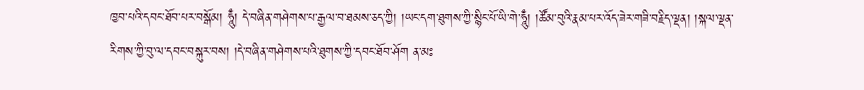ཁྱབ་པའི་དབང་ཐོབ་པར་བསྒོམ། ཧཱུྃ། དེ་བཞིན་གཤེགས་པ་རྒྱལ་བ་ཐམས་ཅད་ཀྱི། །ཡང་དག་ཐུགས་ཀྱི་སྙིང་པོ་ཡི་གེ་ཧཱུྃ། །ཚོམ་བུའི་རྣམ་པར་འོད་ཟེར་གཟི་བརྗིད་ལྡན། །སྐལ་ལྡན་རིགས་ཀྱི་བུ་ལ་དབང་བསྐུར་བས། །དེ་བཞིན་གཤེགས་པའི་ཐུགས་ཀྱི་དབང་ཐོབ་ཤོག ན་མཿ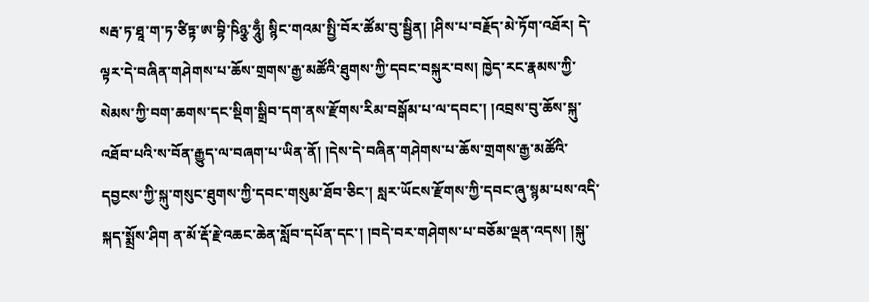སརྦ་ཏ་ཐཱ་ག་ཏ་ཙིཏྟ་ཨ་བྷི་ཥིཉྩ་ཧཱུྃ། སྙིང་གའམ་སྤྱི་བོར་ཚོམ་བུ་སྦྱིན། །ཤིས་པ་བརྗོད་མེ་ཏོག་འཐོར། དེ་ལྟར་དེ་བཞིན་གཤེགས་པ་ཆོས་གྲགས་རྒྱ་མཚོའི་ཐུགས་ཀྱི་དབང་བསྐུར་བས། ཁྱེད་རང་རྣམས་ཀྱི་སེམས་ཀྱི་བག་ཆགས་དང་སྡིག་སྒྲིབ་དག་ནས་རྫོགས་རིམ་བསྒོམ་པ་ལ་དབང་། །འབྲས་བུ་ཆོས་སྐུ་འཐོབ་པའི་ས་བོན་རྒྱུད་ལ་བཞག་པ་ཡིན་ནོ། །དེས་དེ་བཞིན་གཤེགས་པ་ཆོས་གྲགས་རྒྱ་མཚོའི་དབྱངས་ཀྱི་སྐུ་གསུང་ཐུགས་ཀྱི་དབང་གསུམ་ཐོབ་ཅིང་། སླར་ཡོངས་རྫོགས་ཀྱི་དབང་ཞུ་སྙམ་པས་འདི་སྐད་སྨྲོས་ཤིག ན་མོ་རྡོ་རྗེ་འཆང་ཆེན་སློབ་དཔོན་དང་། །བདེ་བར་གཤེགས་པ་བཅོམ་ལྡན་འདས། །སྐུ་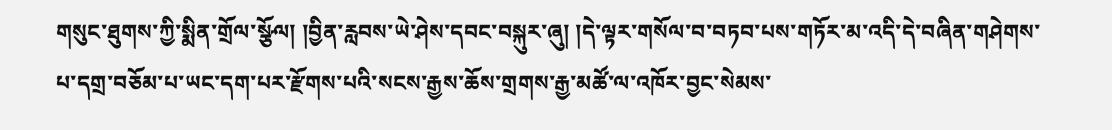གསུང་ཐུགས་ཀྱི་སྨིན་གྲོལ་སྩོལ། །བྱིན་རླབས་ཡེ་ཤེས་དབང་བསྐུར་ཞུ། །དེ་ལྟར་གསོལ་བ་བཏབ་པས་གཏོར་མ་འདི་དེ་བཞིན་གཤེགས་པ་དགྲ་བཅོམ་པ་ཡང་དག་པར་རྫོགས་པའི་སངས་རྒྱས་ཆོས་གྲགས་རྒྱ་མཚོ་ལ་འཁོར་བྱང་སེམས་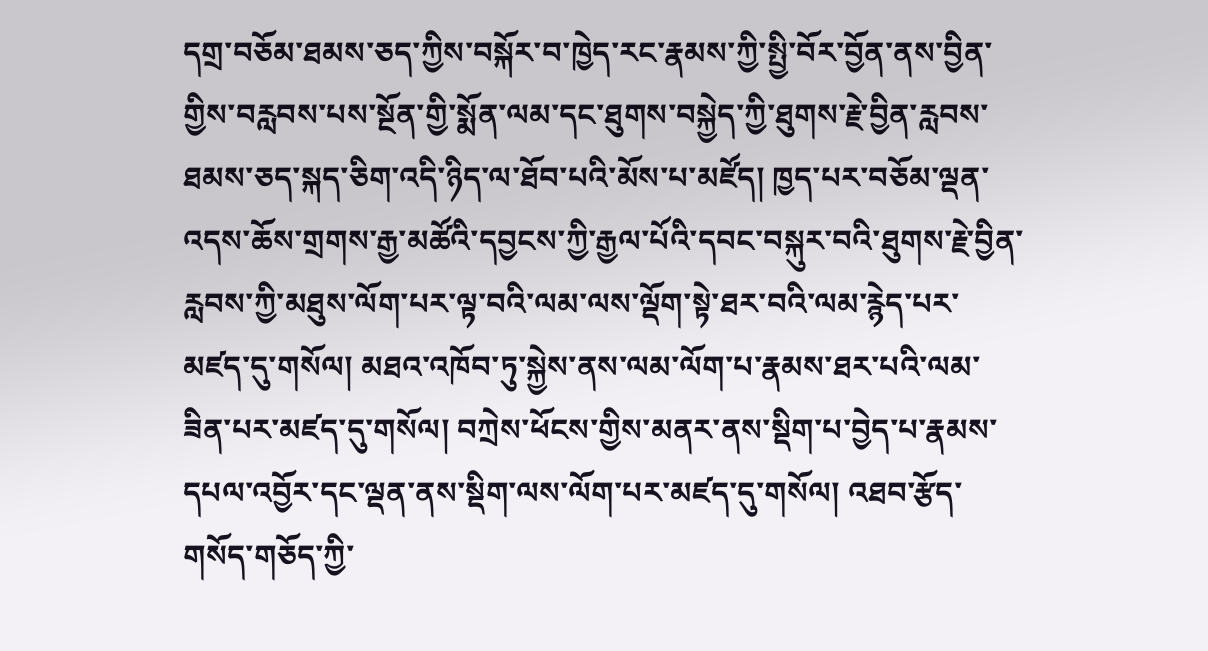དགྲ་བཅོམ་ཐམས་ཅད་ཀྱིས་བསྐོར་བ་ཁྱེད་རང་རྣམས་ཀྱི་སྤྱི་བོར་བྱོན་ནས་བྱིན་གྱིས་བརླབས་པས་སྔོན་གྱི་སྨོན་ལམ་དང་ཐུགས་བསྐྱེད་ཀྱི་ཐུགས་རྗེ་བྱིན་རླབས་ཐམས་ཅད་སྐད་ཅིག་འདི་ཉིད་ལ་ཐོབ་པའི་མོས་པ་མཛོད། ཁྱད་པར་བཅོམ་ལྡན་འདས་ཆོས་གྲགས་རྒྱ་མཚོའི་དབྱངས་ཀྱི་རྒྱལ་པོའི་དབང་བསྐུར་བའི་ཐུགས་རྗེ་བྱིན་རླབས་ཀྱི་མཐུས་ལོག་པར་ལྟ་བའི་ལམ་ལས་ལྡོག་སྟེ་ཐར་བའི་ལམ་རྙེད་པར་མཛད་དུ་གསོལ། མཐའ་འཁོབ་ཏུ་སྐྱེས་ནས་ལམ་ལོག་པ་རྣམས་ཐར་པའི་ལམ་ཟིན་པར་མཛད་དུ་གསོལ། བཀྲེས་ཕོངས་གྱིས་མནར་ནས་སྡིག་པ་བྱེད་པ་རྣམས་དཔལ་འབྱོར་དང་ལྡན་ནས་སྡིག་ལས་ལོག་པར་མཛད་དུ་གསོལ། འཐབ་རྩོད་གསོད་གཅོད་ཀྱི་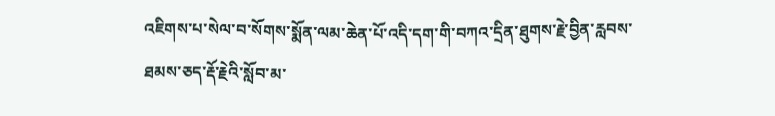འཇིགས་པ་སེལ་བ་སོགས་སྨོན་ལམ་ཆེན་པོ་འདི་དག་གི་བཀའ་དྲིན་ཐུགས་རྗེ་བྱིན་རླབས་ཐམས་ཅད་རྡོ་རྗེའི་སློབ་མ་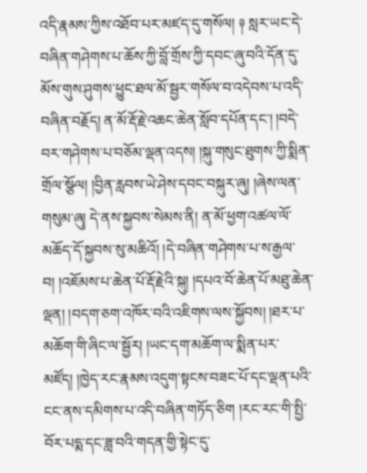འདི་རྣམས་ཀྱིས་འཐོབ་པར་མཛད་དུ་གསོལ། ༈ སླར་ཡང་དེ་བཞིན་གཤེགས་པ་ཆོས་ཀྱི་བློ་གྲོས་ཀྱི་དབང་ཞུ་བའི་དོན་དུ་མོས་གུས་ཤུགས་ཕྱུང་ཐལ་མོ་སྦྱར་གསོལ་བ་འདེབས་པ་འདི་བཞིན་བརྗོད། ན་མོ་རྡོ་རྗེ་འཆང་ཆེན་སློབ་དཔོན་དང་། །བདེ་བར་གཤེགས་པ་བཅོམ་ལྡན་འདས། །སྐུ་གསུང་ཐུགས་ཀྱི་སྨིན་གྲོལ་སྩོལ། །བྱིན་རླབས་ཡེ་ཤེས་དབང་བསྐུར་ཞུ། །ཞེས་ལན་གསུམ་ཞུ། དེ་ནས་སྐྱབས་སེམས་ནི། ན་མོ་ཕྱག་འཚལ་ལོ་མཆོད་དོ་སྐྱབས་སུ་མཆིའོ། །དེ་བཞིན་གཤེགས་པ་ས་རྒྱལ་བ། །འཇོམས་པ་ཆེན་པོ་རྡོ་རྗེའི་སྐུ། །དཔའ་བོ་ཆེན་པོ་མཐུ་ཆེན་ལྡན། །བདག་ཅག་འཁོར་བའི་འཇིགས་ལས་སྐྱོབས། །ཐར་པ་མཆོག་གི་ཞིང་ལ་སྦྱོར། །ཡང་དག་མཆོག་ལ་སྨིན་པར་མཛོད། །ཁྱེད་རང་རྣམས་འདུག་སྟངས་བཟང་པོ་དང་ལྡན་པའི་ངང་ནས་དམིགས་པ་འདི་བཞིན་གཏོད་ཅིག །རང་རང་གི་སྤྱི་བོར་པདྨ་དང་ཟླ་བའི་གདན་གྱི་སྟེང་དུ་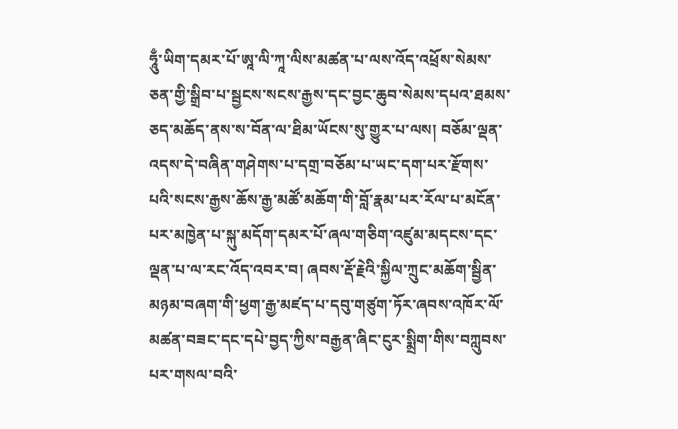ཧཱུྃ་ཡིག་དམར་པོ་ཨཱ་ལི་ཀཱ་ལིས་མཚན་པ་ལས་འོད་འཕྲོས་སེམས་ཅན་གྱི་སྒྲིབ་པ་སྦྱངས་སངས་རྒྱས་དང་བྱང་ཆུབ་སེམས་དཔའ་ཐམས་ཅད་མཆོད་ནས་ས་བོན་ལ་ཐིམ་ཡོངས་སུ་གྱུར་པ་ལས། བཅོམ་ལྡན་འདས་དེ་བཞིན་གཤེགས་པ་དགྲ་བཅོམ་པ་ཡང་དག་པར་རྫོགས་པའི་སངས་རྒྱས་ཆོས་རྒྱ་མཚོ་མཆོག་གི་བློ་རྣམ་པར་རོལ་པ་མངོན་པར་མཁྱེན་པ་སྐུ་མདོག་དམར་པོ་ཞལ་གཅིག་འཛུམ་མདངས་དང་ལྡན་པ་ལ་རང་འོད་འབར་བ། ཞབས་རྡོ་རྗེའི་སྐྱིལ་ཀྲུང་མཆོག་སྦྱིན་མཉམ་བཞག་གི་ཕྱག་རྒྱ་མཛད་པ་དབུ་གཙུག་ཏོར་ཞབས་འཁོར་ལོ་མཚན་བཟང་དང་དཔེ་བྱད་ཀྱིས་བརྒྱན་ཞིང་ངུར་སྨྲིག་གིས་བཀླུབས་པར་གསལ་བའི་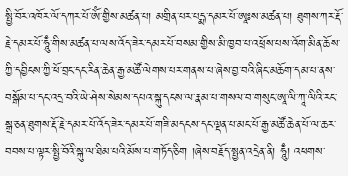སྤྱི་བོར་འཁོར་ལོ་དཀར་པོ་ཨོཾ་གྱིས་མཚན་པ། མགྲིན་པར་པདྨ་དམར་པོ་ཨཱཿས་མཚན་པ། ཐུགས་ཀར་རྡོ་རྗེ་དམར་པོ་ཧཱུྃ་གིས་མཚན་པ་ལས་འོད་ཟེར་དམར་པོ་བསམ་གྱིས་མི་ཁྱབ་པ་འཕྲོས་པས་འོག་མིན་ཆོས་ཀྱི་དབྱིངས་ཀྱི་ཕོ་བྲང་དང་རིན་ཆེན་རྒྱ་མཚོ་ལེགས་པར་གནས་པ་ཞེས་བྱ་བའི་ཞིང་མཆོག་དམ་པ་ནས་བསྒོམ་པ་དང་འདྲ་བའི་ཡེ་ཤེས་སེམས་དཔའ་སྐུ་དངས་ལ་རྣམ་པ་གསལ་བ་གསུང་ཨཱ་ལི་ཀཱ་ལིའི་རང་སྒྲ་ཅན་ཐུགས་རྡོ་རྗེ་དམར་པོ་འོད་ཟེར་དམར་པོ་གཟི་མདངས་དང་ལྡན་པ་མང་པོ་རྒྱ་མཚོ་ཆེན་པོ་ལ་ཆར་བབས་པ་ལྟར་སྤྱི་བོའི་སྐུ་ལ་ཐིམ་པའི་མོས་པ་གཏོད་ཅིག །ཞེས་བརྗོད་སྤྱན་འདྲེན་ནི། ཧཱུྃ། འཕགས་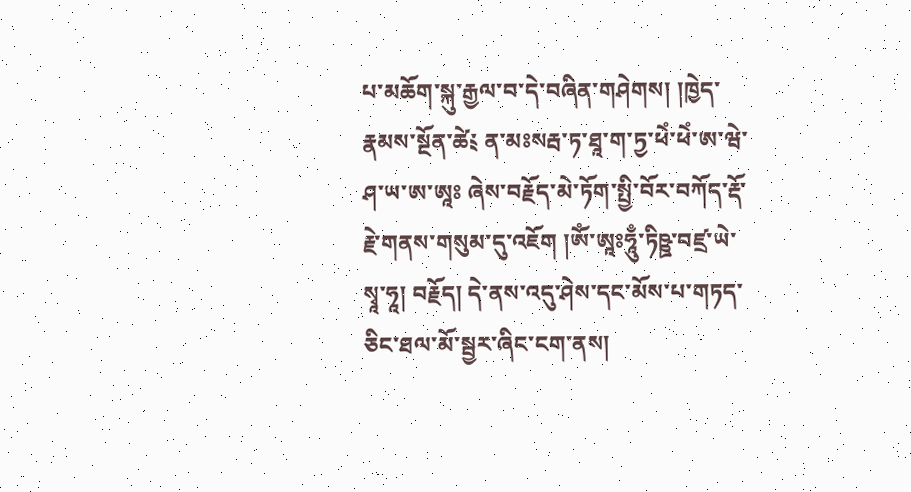པ་མཆོག་སྐུ་རྒྱལ་བ་དེ་བཞིན་གཤེགས། །ཁྱེད་རྣམས་སྔོན་ཚེ༴ ན་མཿསརྦ་ཏ་ཐཱ་ག་ཏྱ་ཕེཾ་ཕེཾ་ཨ་ཝེ་ཤ་ཡ་ཨ་ཨཱཿ ཞེས་བརྗོད་མེ་ཏོག་སྤྱི་བོར་བཀོད་རྡོ་རྗེ་གནས་གསུམ་དུ་འཇོག །ཨོཾ་ཨཱཿཧཱུྃ་ཏིཥྛ་བཛྲ་ཡེ་སྭཱ་ཧཱ། བརྗོད། དེ་ནས་འདུ་ཤེས་དང་མོས་པ་གཏད་ཅིང་ཐལ་མོ་སྦྱར་ཞིང་ངག་ནས།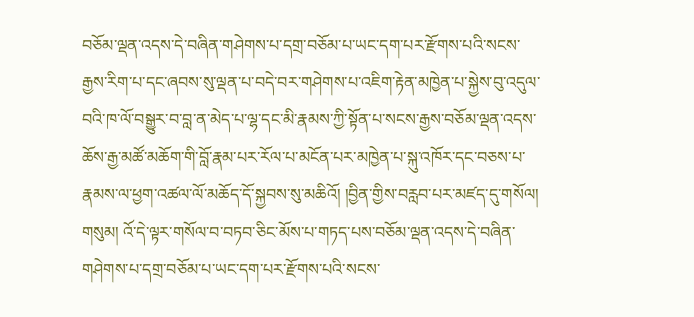བཅོམ་ལྡན་འདས་དེ་བཞིན་གཤེགས་པ་དགྲ་བཅོམ་པ་ཡང་དག་པར་རྫོགས་པའི་སངས་རྒྱས་རིག་པ་དང་ཞབས་སུ་ལྡན་པ་བདེ་བར་གཤེགས་པ་འཇིག་རྟེན་མཁྱེན་པ་སྐྱེས་བུ་འདུལ་བའི་ཁ་ལོ་བསྒྱུར་བ་བླ་ན་མེད་པ་ལྷ་དང་མི་རྣམས་ཀྱི་སྟོན་པ་སངས་རྒྱས་བཅོམ་ལྡན་འདས་ཆོས་རྒྱ་མཚོ་མཆོག་གི་བློ་རྣམ་པར་རོལ་པ་མངོན་པར་མཁྱེན་པ་སྐུ་འཁོར་དང་བཅས་པ་རྣམས་ལ་ཕྱག་འཚལ་ལོ་མཆོད་དོ་སྐྱབས་སུ་མཆིའོ། །བྱིན་གྱིས་བརླབ་པར་མཛད་དུ་གསོལ། གསུམ། འོ་དེ་ལྟར་གསོལ་བ་བཏབ་ཅིང་མོས་པ་གཏད་པས་བཅོམ་ལྡན་འདས་དེ་བཞིན་གཤེགས་པ་དགྲ་བཅོམ་པ་ཡང་དག་པར་རྫོགས་པའི་སངས་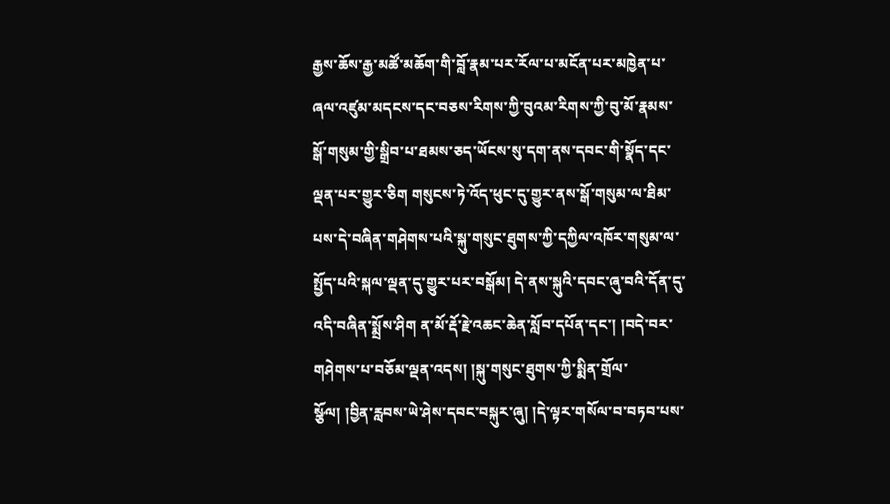རྒྱས་ཆོས་རྒྱ་མཚོ་མཆོག་གི་བློ་རྣམ་པར་རོལ་པ་མངོན་པར་མཁྱེན་པ་ཞལ་འཛུམ་མདངས་དང་བཅས་རིགས་ཀྱི་བུའམ་རིགས་ཀྱི་བུ་མོ་རྣམས་སྒོ་གསུམ་གྱི་སྒྲིབ་པ་ཐམས་ཅད་ཡོངས་སུ་དག་ནས་དབང་གི་སྣོད་དང་ལྡན་པར་གྱུར་ཅིག གསུངས་ཏེ་འོད་ཕུང་དུ་གྱུར་ནས་སྒོ་གསུམ་ལ་ཐིམ་པས་དེ་བཞིན་གཤེགས་པའི་སྐུ་གསུང་ཐུགས་ཀྱི་དཀྱིལ་འཁོར་གསུམ་ལ་སྤྱོད་པའི་སྐལ་ལྡན་དུ་གྱུར་པར་བསྒོམ། དེ་ནས་སྐུའི་དབང་ཞུ་བའི་དོན་དུ་འདི་བཞིན་སྨྲོས་ཤིག ན་མོ་རྡོ་རྗེ་འཆང་ཆེན་སློབ་དཔོན་དང་། །བདེ་བར་གཤེགས་པ་བཅོམ་ལྡན་འདས། །སྐུ་གསུང་ཐུགས་ཀྱི་སྨིན་གྲོལ་སྩོལ། །བྱིན་རླབས་ཡེ་ཤེས་དབང་བསྐུར་ཞུ། །དེ་ལྟར་གསོལ་བ་བཏབ་པས་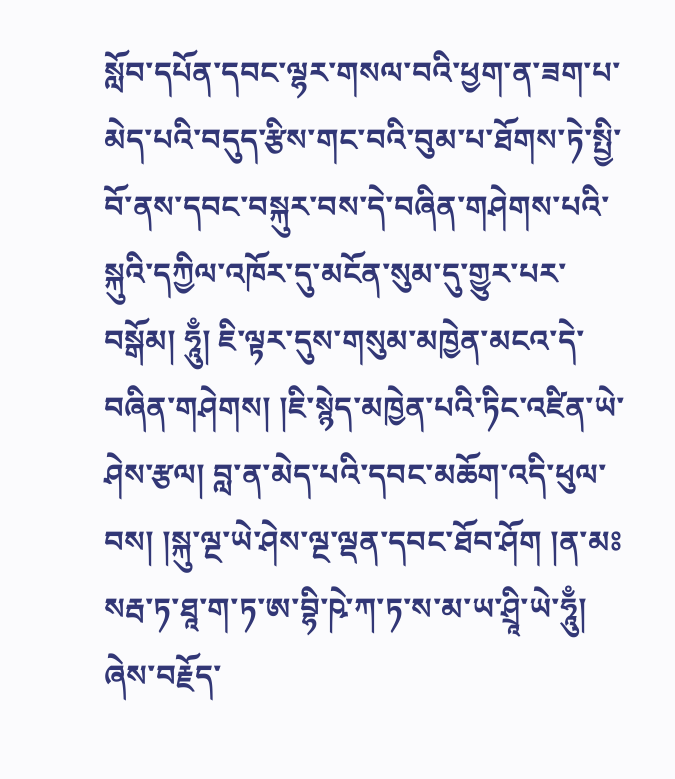སློབ་དཔོན་དབང་ལྷར་གསལ་བའི་ཕྱག་ན་ཟག་པ་མེད་པའི་བདུད་རྩིས་གང་བའི་བུམ་པ་ཐོགས་ཏེ་སྤྱི་བོ་ནས་དབང་བསྐུར་བས་དེ་བཞིན་གཤེགས་པའི་སྐུའི་དཀྱིལ་འཁོར་དུ་མངོན་སུམ་དུ་གྱུར་པར་བསྒོམ། ཧཱུྃ། ཇི་ལྟར་དུས་གསུམ་མཁྱེན་མངའ་དེ་བཞིན་གཤེགས། །ཇི་སྙེད་མཁྱེན་པའི་ཏིང་འཛིན་ཡེ་ཤེས་རྩལ། བླ་ན་མེད་པའི་དབང་མཆོག་འདི་ཕུལ་བས། །སྐུ་ལྔ་ཡེ་ཤེས་ལྔ་ལྡན་དབང་ཐོབ་ཤོག །ན་མཿསརྦ་ཏ་ཐཱ་ག་ཏ་ཨ་བྷི་ཥེ་ཀ་ཏ་ས་མ་ཡ་ཤྲཱི་ཡེ་ཧཱུྃ། ཞེས་བརྗོད་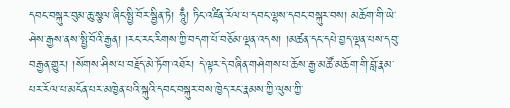དབང་བསྐུར་བུམ་ཆུ་སྩལ་ཞིང་སྤྱི་བོར་སྦྱིན་ཏེ། ཧཱུྃ། ཏིང་འཛིན་རོལ་པ་དབང་ལྷས་དབང་བསྐུར་བས། མཆོག་གི་ཡེ་ཤེས་རྒྱས་ནས་སྤྱི་བོའི་རྒྱན། །རང་རང་རིགས་ཀྱི་བདག་པོ་བཅོམ་ལྡན་འདས། །མཚན་དང་དཔེ་བྱད་ལྡན་པས་དབུ་བརྒྱན་གྱུར། །སོགས་ཤིས་པ་བརྗོད་མེ་ཏོག་འཐོར། དེ་ལྟར་དེ་བཞིན་གཤེགས་པ་ཆོས་རྒྱ་མཚོ་མཆོག་གི་བློ་རྣམ་པར་རོལ་པ་མངོན་པར་མཁྱེན་པའི་སྐུའི་དབང་བསྐུར་བས་ཁྱེད་རང་རྣམས་ཀྱི་ལུས་ཀྱི་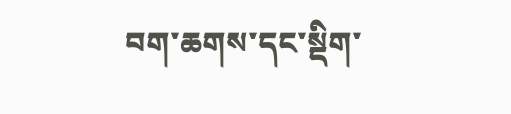བག་ཆགས་དང་སྡིག་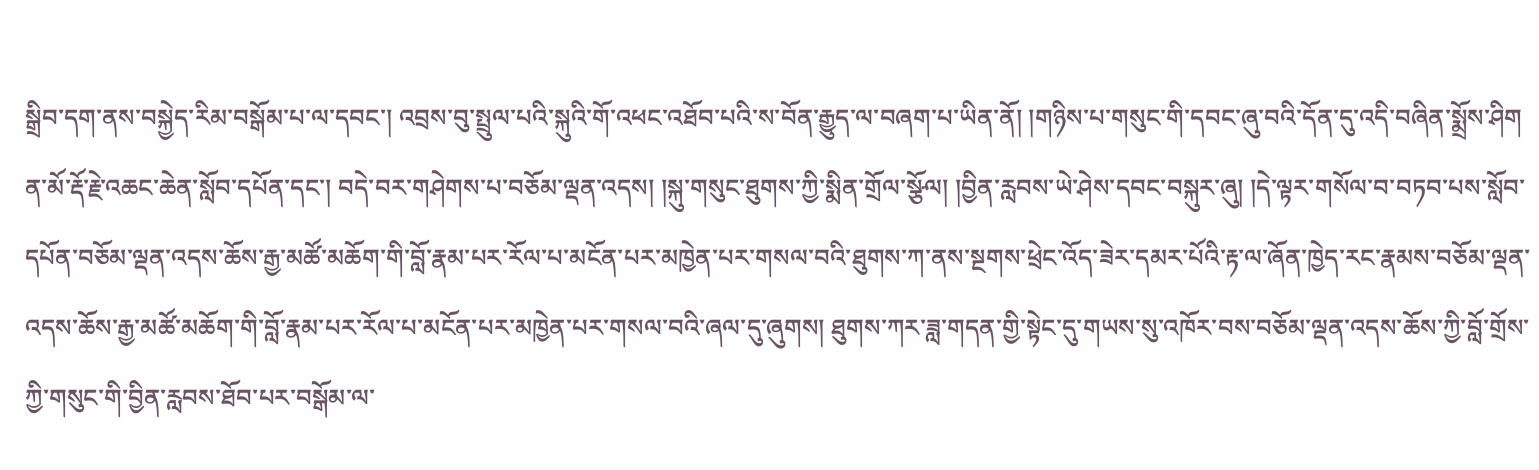སྒྲིབ་དག་ནས་བསྐྱེད་རིམ་བསྒོམ་པ་ལ་དབང་། འབྲས་བུ་སྤྲུལ་པའི་སྐུའི་གོ་འཕང་འཐོབ་པའི་ས་བོན་རྒྱུད་ལ་བཞག་པ་ཡིན་ནོ། །གཉིས་པ་གསུང་གི་དབང་ཞུ་བའི་དོན་དུ་འདི་བཞིན་སྨྲོས་ཤིག ན་མོ་རྡོ་རྗེ་འཆང་ཆེན་སློབ་དཔོན་དང་། བདེ་བར་གཤེགས་པ་བཅོམ་ལྡན་འདས། །སྐུ་གསུང་ཐུགས་ཀྱི་སྨིན་གྲོལ་སྩོལ། །བྱིན་རླབས་ཡེ་ཤེས་དབང་བསྐུར་ཞུ། །དེ་ལྟར་གསོལ་བ་བཏབ་པས་སློབ་དཔོན་བཅོམ་ལྡན་འདས་ཆོས་རྒྱ་མཚོ་མཆོག་གི་བློ་རྣམ་པར་རོལ་པ་མངོན་པར་མཁྱེན་པར་གསལ་བའི་ཐུགས་ཀ་ནས་སྔགས་ཕྲེང་འོད་ཟེར་དམར་པོའི་རྟ་ལ་ཞོན་ཁྱེད་རང་རྣམས་བཅོམ་ལྡན་འདས་ཆོས་རྒྱ་མཚོ་མཆོག་གི་བློ་རྣམ་པར་རོལ་པ་མངོན་པར་མཁྱེན་པར་གསལ་བའི་ཞལ་དུ་ཞུགས། ཐུགས་ཀར་ཟླ་གདན་གྱི་སྟེང་དུ་གཡས་སུ་འཁོར་བས་བཅོམ་ལྡན་འདས་ཆོས་ཀྱི་བློ་གྲོས་ཀྱི་གསུང་གི་བྱིན་རླབས་ཐོབ་པར་བསྒོམ་ལ་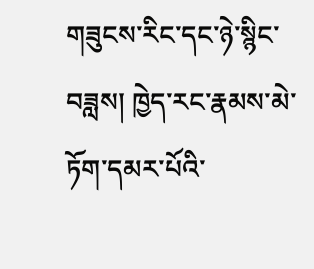གཟུངས་རིང་དང་ཉེ་སྙིང་བཟླས། ཁྱེད་རང་རྣམས་མེ་ཏོག་དམར་པོའི་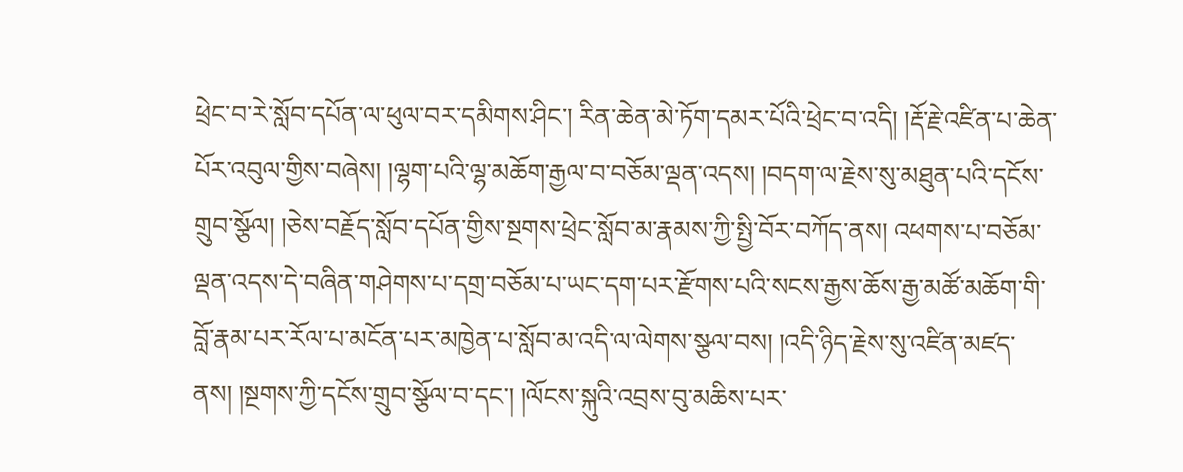ཕྲེང་བ་རེ་སློབ་དཔོན་ལ་ཕུལ་བར་དམིགས་ཤིང་། རིན་ཆེན་མེ་ཏོག་དམར་པོའི་ཕྲེང་བ་འདི། །རྡོ་རྗེ་འཛིན་པ་ཆེན་པོར་འབུལ་གྱིས་བཞེས། །ལྷག་པའི་ལྷ་མཆོག་རྒྱལ་བ་བཅོམ་ལྡན་འདས། །བདག་ལ་རྗེས་སུ་མཐུན་པའི་དངོས་གྲུབ་སྩོལ། །ཅེས་བརྗོད་སློབ་དཔོན་གྱིས་སྔགས་ཕྲེང་སློབ་མ་རྣམས་ཀྱི་སྤྱི་བོར་བཀོད་ནས། འཕགས་པ་བཅོམ་ལྡན་འདས་དེ་བཞིན་གཤེགས་པ་དགྲ་བཅོམ་པ་ཡང་དག་པར་རྫོགས་པའི་སངས་རྒྱས་ཆོས་རྒྱ་མཚོ་མཆོག་གི་བློ་རྣམ་པར་རོལ་པ་མངོན་པར་མཁྱེན་པ་སློབ་མ་འདི་ལ་ལེགས་སྩལ་བས། །འདི་ཉིད་རྗེས་སུ་འཛིན་མཛད་ནས། །སྔགས་ཀྱི་དངོས་གྲུབ་སྩོལ་བ་དང་། །ལོངས་སྐུའི་འབྲས་བུ་མཆིས་པར་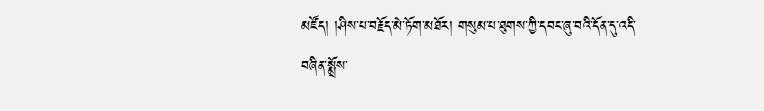མཛོད། །ཤིས་པ་བརྗོད་མེ་ཏོག་མཐོར། གསུམ་པ་ཐུགས་ཀྱི་དབང་ཞུ་བའི་དོན་དུ་འདི་བཞིན་སྨྲོས་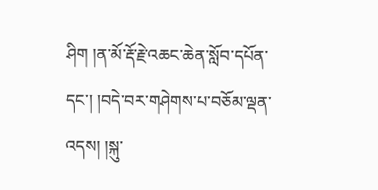ཤིག །ན་མོ་རྡོ་རྗེ་འཆང་ཆེན་སློབ་དཔོན་དང་། །བདེ་བར་གཤེགས་པ་བཅོམ་ལྡན་འདས། །སྐུ་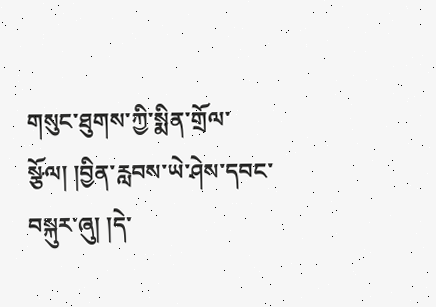གསུང་ཐུགས་ཀྱི་སྨིན་གྲོལ་སྩོལ། །བྱིན་རླབས་ཡེ་ཤེས་དབང་བསྐུར་ཞུ། །དེ་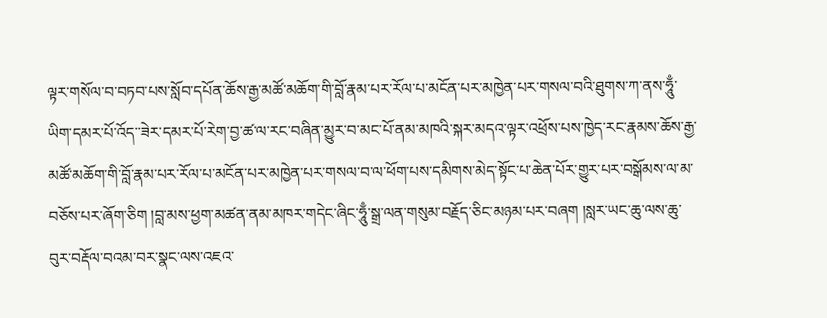ལྟར་གསོལ་བ་བཏབ་པས་སློབ་དཔོན་ཆོས་རྒྱ་མཚོ་མཆོག་གི་བློ་རྣམ་པར་རོལ་པ་མངོན་པར་མཁྱེན་པར་གསལ་བའི་ཐུགས་ཀ་ནས་ཧཱུྃ་ཡིག་དམར་པོ་འོད་་ཟེར་དམར་པོ་རེག་བྱ་ཚ་ལ་རང་བཞིན་མྱུར་བ་མང་པོ་ནམ་མཁའི་སྐར་མདའ་ལྟར་འཕྲོས་པས་ཁྱེད་རང་རྣམས་ཆོས་རྒྱ་མཚོ་མཆོག་གི་བློ་རྣམ་པར་རོལ་པ་མངོན་པར་མཁྱེན་པར་གསལ་བ་ལ་ཕོག་པས་དམིགས་མེད་སྟོང་པ་ཆེན་པོར་གྱུར་པར་བསྒོམས་ལ་མ་བཅོས་པར་ཞོག་ཅིག །བླ་མས་ཕྱག་མཚན་ནམ་མཁར་གདེང་ཞིང་ཧཱུྃ་སྒྲ་ལན་གསུམ་བརྗོད་ཅིང་མཉམ་པར་བཞག །སླར་ཡང་ཆུ་ལས་ཆུ་བུར་བརྡོལ་བའམ་བར་སྣང་ལས་འཇའ་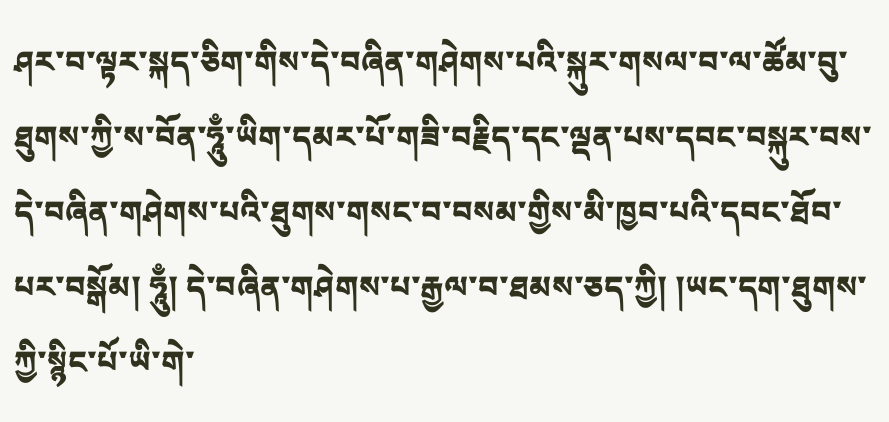ཤར་བ་ལྟར་སྐད་ཅིག་གིས་དེ་བཞིན་གཤེགས་པའི་སྐུར་གསལ་བ་ལ་ཚོམ་བུ་ཐུགས་ཀྱི་ས་བོན་ཧཱུྃ་ཡིག་དམར་པོ་གཟི་བརྗིད་དང་ལྡན་པས་དབང་བསྐུར་བས་དེ་བཞིན་གཤེགས་པའི་ཐུགས་གསང་བ་བསམ་གྱིས་མི་ཁྱབ་པའི་དབང་ཐོབ་པར་བསྒོམ། ཧཱུྃ། དེ་བཞིན་གཤེགས་པ་རྒྱལ་བ་ཐམས་ཅད་ཀྱི། །ཡང་དག་ཐུགས་ཀྱི་སྙིང་པོ་ཡི་གེ་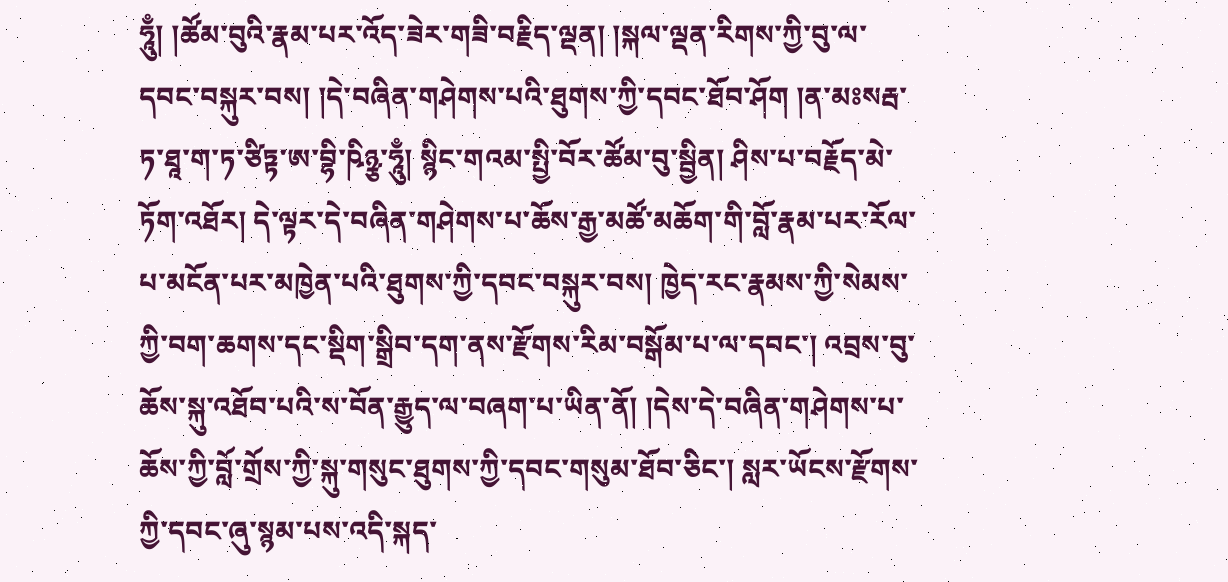ཧཱུྃ། །ཚོམ་བུའི་རྣམ་པར་འོད་ཟེར་གཟི་བརྗིད་ལྡན། །སྐལ་ལྡན་རིགས་ཀྱི་བུ་ལ་དབང་བསྐུར་བས། །དེ་བཞིན་གཤེགས་པའི་ཐུགས་ཀྱི་དབང་ཐོབ་ཤོག །ན་མཿསརྦ་ཏ་ཐཱ་ག་ཏ་ཙིཏྟ་ཨ་བྷི་ཥིཉྩ་ཧཱུྃ། སྙིང་གའམ་སྤྱི་བོར་ཚོམ་བུ་སྦྱིན། ཤིས་པ་བརྗོད་མེ་ཏོག་འཐོར། དེ་ལྟར་དེ་བཞིན་གཤེགས་པ་ཆོས་རྒྱ་མཚོ་མཆོག་གི་བློ་རྣམ་པར་རོལ་པ་མངོན་པར་མཁྱེན་པའི་ཐུགས་ཀྱི་དབང་བསྐུར་བས། ཁྱེད་རང་རྣམས་ཀྱི་སེམས་ཀྱི་བག་ཆགས་དང་སྡིག་སྒྲིབ་དག་ནས་རྫོགས་རིམ་བསྒོམ་པ་ལ་དབང་། འབྲས་བུ་ཆོས་སྐུ་འཐོབ་པའི་ས་བོན་རྒྱུད་ལ་བཞག་པ་ཡིན་ནོ། །དེས་དེ་བཞིན་གཤེགས་པ་ཆོས་ཀྱི་བློ་གྲོས་ཀྱི་སྐུ་གསུང་ཐུགས་ཀྱི་དབང་གསུམ་ཐོབ་ཅིང་། སླར་ཡོངས་རྫོགས་ཀྱི་དབང་ཞུ་སྙམ་པས་འདི་སྐད་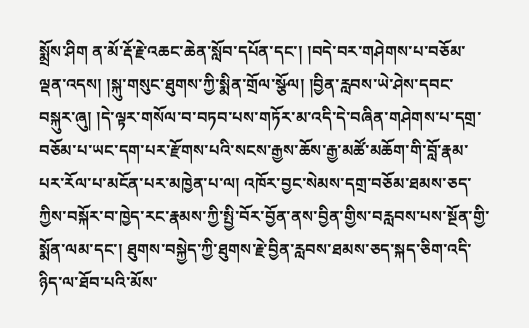སྨྲོས་ཤིག ན་མོ་རྡོ་རྗེ་འཆང་ཆེན་སློབ་དཔོན་དང་། །བདེ་བར་གཤེགས་པ་བཅོམ་ལྡན་འདས། །སྐུ་གསུང་ཐུགས་ཀྱི་སྨིན་གྲོལ་སྩོལ། །བྱིན་རླབས་ཡེ་ཤེས་དབང་བསྐུར་ཞུ། །དེ་ལྟར་གསོལ་བ་བཏབ་པས་གཏོར་མ་འདི་དེ་བཞིན་གཤེགས་པ་དགྲ་བཅོམ་པ་ཡང་དག་པར་རྫོགས་པའི་སངས་རྒྱས་ཆོས་རྒྱ་མཚོ་མཆོག་གི་བློ་རྣམ་པར་རོལ་པ་མངོན་པར་མཁྱེན་པ་ལ། འཁོར་བྱང་སེམས་དགྲ་བཅོམ་ཐམས་ཅད་ཀྱིས་བསྐོར་བ་ཁྱེད་རང་རྣམས་ཀྱི་སྤྱི་བོར་བྱོན་ནས་བྱིན་གྱིས་བརླབས་པས་སྔོན་གྱི་སྨོན་ལམ་དང་། ཐུགས་བསྐྱེད་ཀྱི་ཐུགས་རྗེ་བྱིན་རླབས་ཐམས་ཅད་སྐད་ཅིག་འདི་ཉིད་ལ་ཐོབ་པའི་མོས་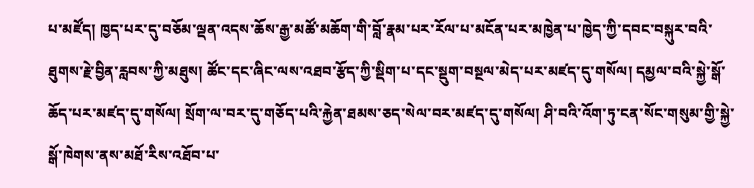པ་མཛོད། ཁྱད་པར་དུ་བཅོམ་ལྡན་འདས་ཆོས་རྒྱ་མཚོ་མཆོག་གི་བློ་རྣམ་པར་རོལ་པ་མངོན་པར་མཁྱེན་པ་ཁྱེད་ཀྱི་དབང་བསྐུར་བའི་ཐུགས་རྗེ་བྱིན་རླབས་ཀྱི་མཐུས། ཚོང་དང་ཞིང་ལས་འཐབ་རྩོད་ཀྱི་སྡིག་པ་དང་སྡུག་བསྔལ་མེད་པར་མཛད་དུ་གསོལ། དམྱལ་བའི་སྐྱེ་སྒོ་ཆོད་པར་མཛད་དུ་གསོལ། སྲོག་ལ་བར་དུ་གཅོད་པའི་རྐྱེན་ཐམས་ཅད་སེལ་བར་མཛད་དུ་གསོལ། ཤི་བའི་འོག་ཏུ་ངན་སོང་གསུམ་གྱི་སྐྱེ་སྒོ་ཁེགས་ནས་མཐོ་རིས་འཐོབ་པ་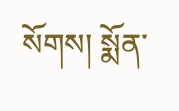སོགས། སྨོན་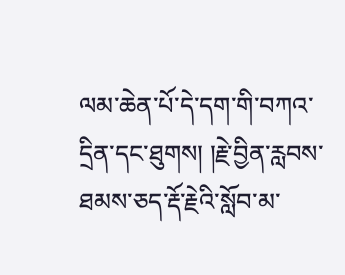ལམ་ཆེན་པོ་དེ་དག་གི་བཀའ་དྲིན་དང་ཐུགས། །རྗེ་བྱིན་རླབས་ཐམས་ཅད་རྡོ་རྗེའི་སློབ་མ་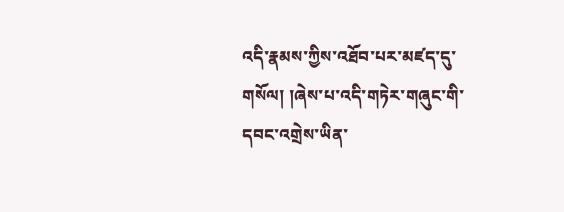འདི་རྣམས་ཀྱིས་འཐོབ་པར་མཛད་དུ་གསོལ། །ཞེས་པ་འདི་གཏེར་གཞུང་གི་དབང་འགྲེས་ཡིན་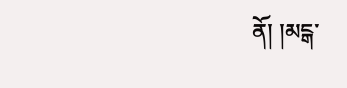ནོ། །མངྒ་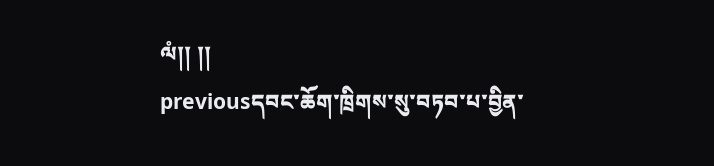ལཾ།། །།
previousདབང་ཆོག་ཁྲིགས་སུ་བཏབ་པ་བྱིན་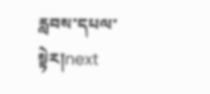རླབས་དཔལ་སྟེར།next